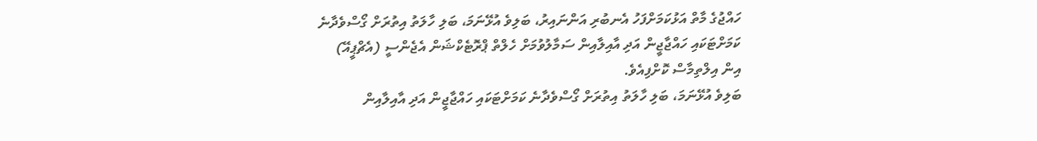ހައްޖުގެ މާތް އަޅުކަމަށްފަހު އެނބުރި އަންނައިރު، ބަލިވެ އުޅޭނަމަ، ބަލި ހާލަތު އިތުރަށް ގޯސްވެދާނެ ކަމަށްޓަކައި ހައްޖާޖީން އަދި އާއިލާއިން ސަމާލުވުމަށް ހެލްތް ޕްރޮޓެކްޝަން އެޖެންސީ (އެޗްޕީއޭ) އިން އިލްތިމާސް ކޮށްފިއެވެ.
ބަލިވެ އުޅޭނަމަ، ބަލި ހާލަތު އިތުރަށް ގޯސްވެދާނެ ކަމަށްޓަކައި ހައްޖާޖީން އަދި އާއިލާއިން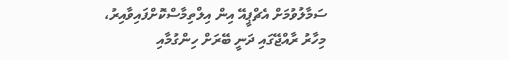ސަމާލުވުމަށް އެޗްޕީއޭ އިން އިލްތިމާސްކޮށްފައިވާއިރު، މިހާރު ރާއްޖޭގައި ދަނީ ބޭރަށް ހިންގުމާއި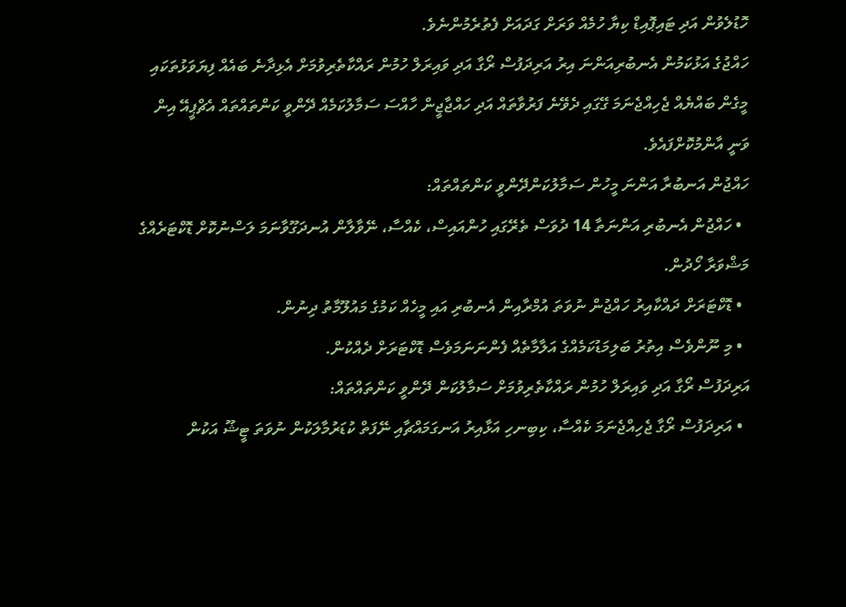ހޮޑުލެވުން އަދި ޓައިޕޮއިޑް ކިޔާ ހުމެއް ވަރަށް ގަދައަށް ފެތުރެމުންނެވެ.
ހައްޖުގެ އަޅުކަމުން އެނބުރިއަންނަ އިރު އަރިދަފުސް ރޯގާ އަދި ވައިރަލް ހުމުން ރައްކާތެރިވުމަށް އެޅިދާނެ ބައެއް ފިޔަވަޅުތަކައި މީގެން ބައްޔެއް ޖެހިއްޖެނަމަ ގޭގައި ދެވޭނެ ފަރުވާތައް އަދި ހައްޖާޖީން ހާއްސަ ސަމާލުކަމެއް ދޭންވީ ކަންތައްތައް އެޗްޕީއޭ އިން ވަނީ އާންމުކޮށްފައެވެ.
ހައްޖުން އަނބުރާ އަންނަ މީހުން ސަމާލުކަންދޭންވީ ކަންތައްތައް:
  • ހައްޖުން އެނބުރި އަންނަތާ 14 ދުވަސް ތެރޭގައި ހުންއައިސް، ކެއްސާ، ނޭވާލާން އުނދަގޫވާނަމަ ލަސްނުކޮށް ޑޮކްޓަރެއްގެ މަޝްވަރާ ހޯދުން.
  • ޑޮކްޓަރަށް ދައްކާއިރު ހައްޖުން ނުވަތަ އުމްރާއިން އެނބުރި އައި މީހެއް ކަމުގެ މައުލޫމާތު ދިނުން.
  • މި ނޫންވެސް އިތުރު ބަލިމަޑުކަމެއްގެ އަލާމާތެއް ފެންނަނަމަވެސް ޑޮކްޓަރަށް ދެއްކުން.
އަރިދަފުސް ރޯގާ އަދި ވައިރަލް ހުމުން ރައްކާތެރިވުމަށް ސަމާލުކަން ދޭންވީ ކަންތައްތައް:
  • އަރިދަފުސް ރޯގާ ޖެހިއްޖެނަމަ ކެއްސާ، ކިބިނހި އަޅާއިރު އަނގަމައްޗާއި ނޭފަތް ކުޑަރުމާލަކުން ނުވަތަ ޓީޝޫ އަކުން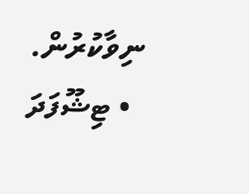ނިވާކުރުން.
  • ޓިޝޫފަދަ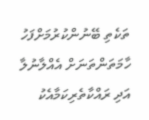ތަކެތި ބޭނުންކުރުމަށްފަހު ހާމަތަންތަނަށް އެއްލާނުލާ އަދި ރައްކާތެރިކަމާއެކު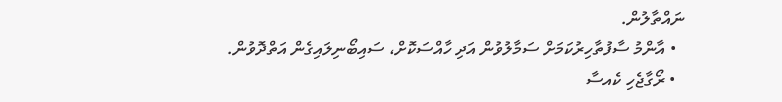ނައްތާލުން.
  • އާންމު ސާފުތާހިރުކަމަށް ސަމާލުވުން އަދި ހާއްސަކޮށް، ސައިބޯނިލައިގެން އަތްދޮވުން.
  • ރޯގާޖެހި ކެއސާ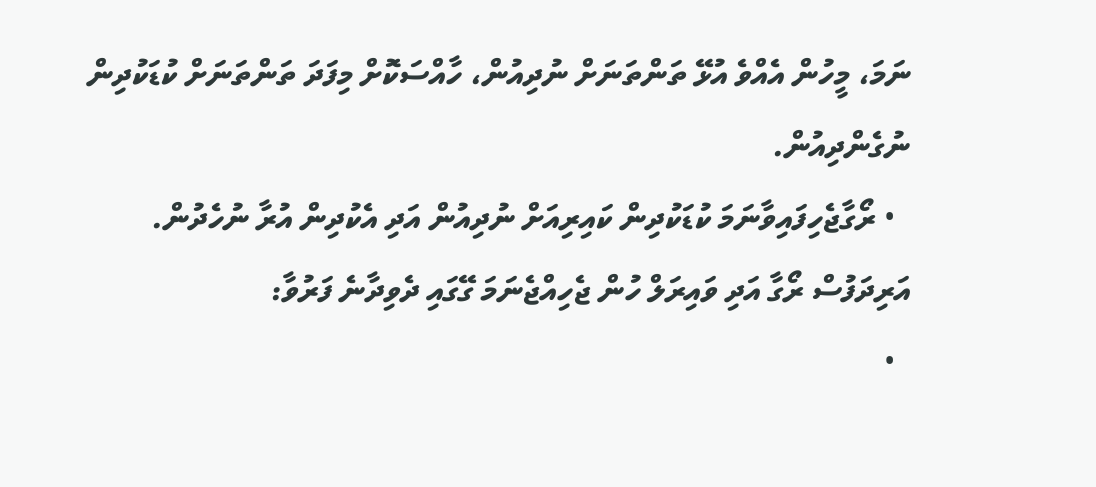ނަމަ، މީހުން އެއްވެ އުޅޭ ތަންތަނަށް ނުދިއުން، ހާއްސަކޮށް މިފަދަ ތަންތަނަށް ކުޑަކުދިން ނުގެންދިއުން.
  • ރޯގާޖެހިފައިވާނަމަ ކުޑަކުދިން ކައިރިއަށް ނުދިއުން އަދި އެކުދިން އުރާ ނުހެދުން.
އަރިދަފުސް ރޯގާ އަދި ވައިރަލް ހުން ޖެހިއްޖެނަމަ ގޭގައި ދެވިދާނެ ފަރުވާ:
  •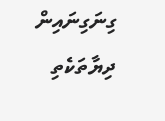ގިނަގިނައިން ދިޔާތަކެތި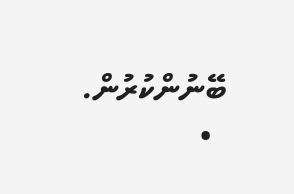ބޭނުންކުރުން.
  •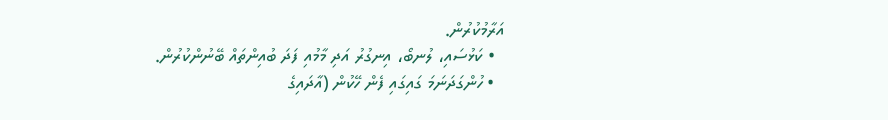އަރާމުކުރުން.
  • ކަޅުސައި، ލުނބޯ، އިނގުރު އަދި މާމުއި ފަދަ ބުއިންތައް ބޭނުންކުރުން.
  • ހުންގަދަނަމަ ގައިގައި ފެން ހޭކުން (އާދައިގެ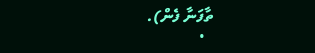ތާފަނާ ފެން).
  •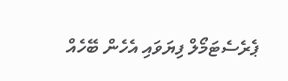ޕެރެސެޓަމޯލް ފިޔަވައި އެހެން ބޭހެއް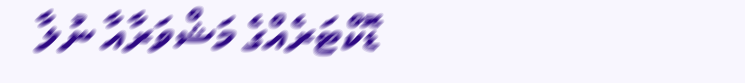ޑޮކްޓަރެއްގެ މަޝްވަރާއާ ނުލާ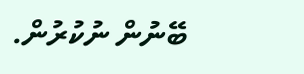ބޭނުން ނުކުރުން.